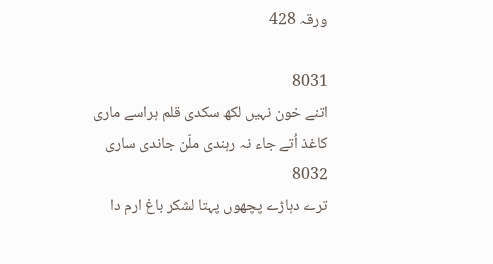ورقہ 428

8031
اتنے خون نہیں لکھ سکدی قلم ہراسے ماری
کاغذ اُتے جاء نہ رہندی ملّن جاندی ساری
8032
ترے دہاڑے پچھوں پہتا لشکر باغ ارم دا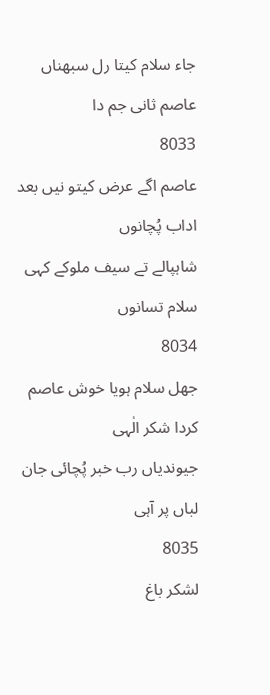جاء سلام کیتا رل سبھناں عاصم ثانی جم دا
8033
عاصم اگے عرض کیتو نیں بعد اداب پُچانوں
شاہپالے تے سیف ملوکے کہی سلام تسانوں
8034
جھل سلام ہویا خوش عاصم کردا شکر الٰہی
جیوندیاں رب خبر پُچائی جان لباں پر آہی
8035
لشکر باغ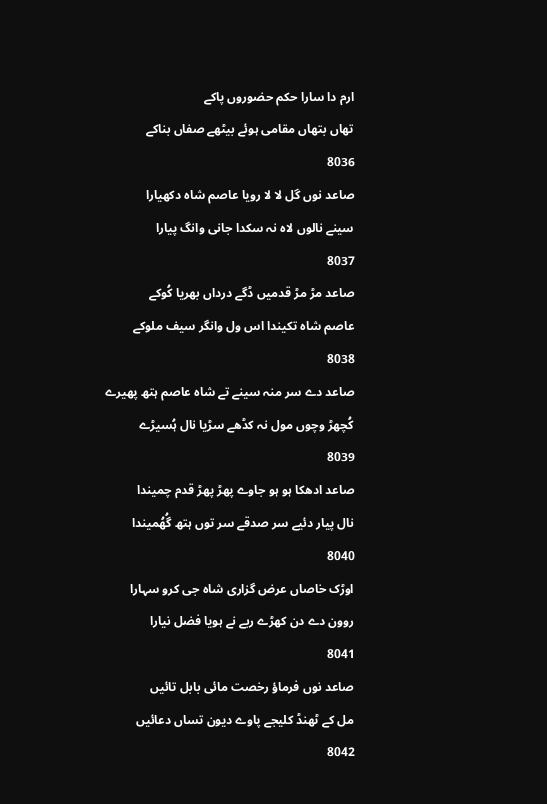ارم دا سارا حکم حضوروں پاکے
تھاں بتھاں مقامی ہوئے بیٹھے صفاں بناکے
8036
صاعد نوں گل لا لا رویا عاصم شاہ دکھیارا
سینے نالوں لاہ نہ سکدا جانی وانگ پیارا
8037
صاعد مڑ مڑ قدمیں ڈگے درداں بھریا کُوکے
عاصم شاہ تکیندا اس ول وانگر سیف ملوکے
8038
صاعد دے سر منہ سینے تے شاہ عاصم ہتھ پھیرے
کُچھڑ وچوں مول نہ کڈھے سڑیا نال ہُسیڑے
8039
صاعد ادھکا ہو ہو جاوے پھڑ پھڑ قدم چمیندا
نال پیار دئیے سر صدقے سر توں ہتھ گُھُمیندا
8040
اوڑک خاصاں عرض گزاری شاہ جی کرو سہارا
روون دے دن کھڑے ربے نے ہویا فضل نیارا
8041
صاعد نوں فرماؤ رخصت مائی بابل تائیں
مل کے ٹھنڈ کلیجے پاوے دیون تساں دعائیں
8042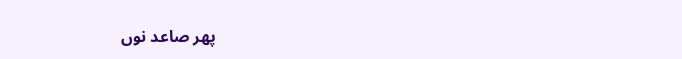پھر صاعد نوں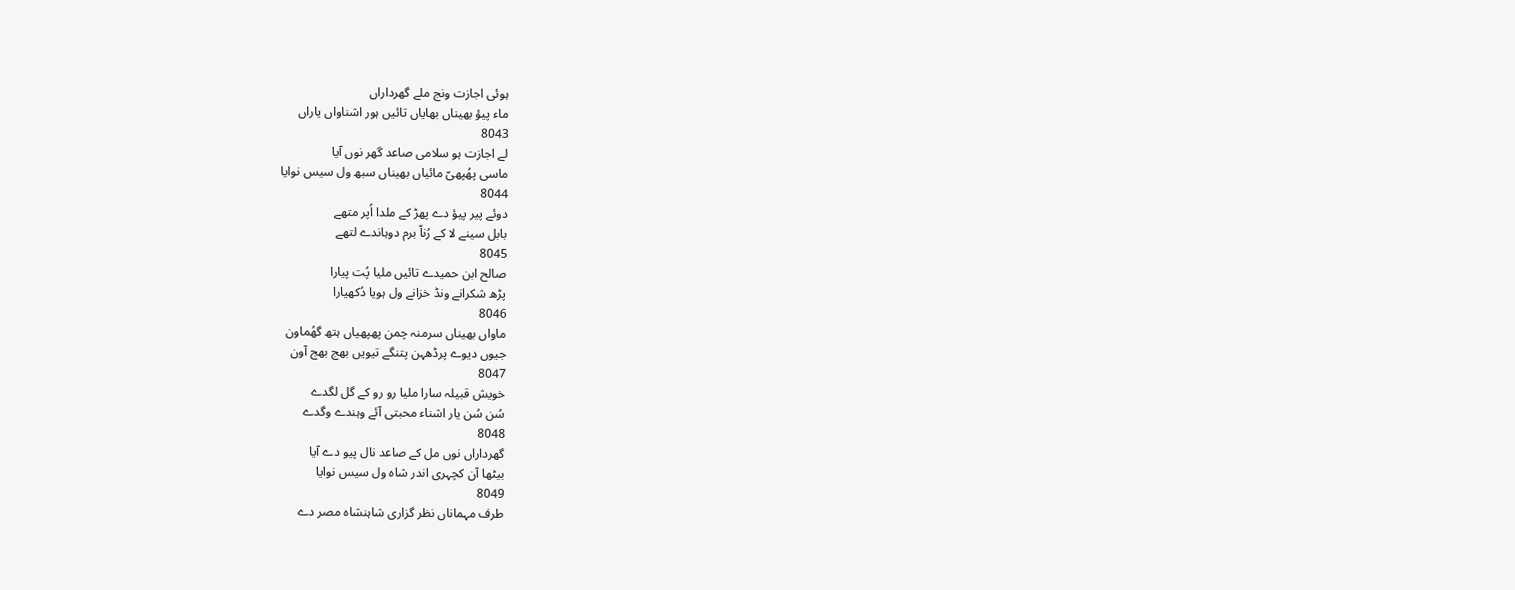ہوئی اجازت ونج ملے گھرداراں
ماء پیؤ بھیناں بھایاں تائیں ہور اشناواں یاراں
8043
لے اجازت ہو سلامی صاعد گھر نوں آیا
ماسی پھُپھیّ مائیاں بھیناں سبھ ول سیس نوایا
8044
دوئے پیر پیؤ دے پھڑ کے ملدا اُپر متھے
بابل سینے لا کے رُناّ برم دوہاندے لتھے
8045
صالح ابن حمیدے تائیں ملیا پُت پیارا
پڑھ شکرانے ونڈ خزانے ول ہویا دُکھیارا
8046
ماواں بھیناں سرمنہ چمن پھپھیاں ہتھ گھُماون
جیوں دیوے پرڈھہن پتنگے تیویں بھج بھج آون
8047
خویش قبیلہ سارا ملیا رو رو کے گل لگدے
سُن سُن یار اشناء محبتی آئے وہندے وگدے
8048
گھرداراں نوں مل کے صاعد نال پیو دے آیا
بیٹھا آن کچہری اندر شاہ ول سیس نوایا
8049
طرف مہماناں نظر گزاری شاہنشاہ مصر دے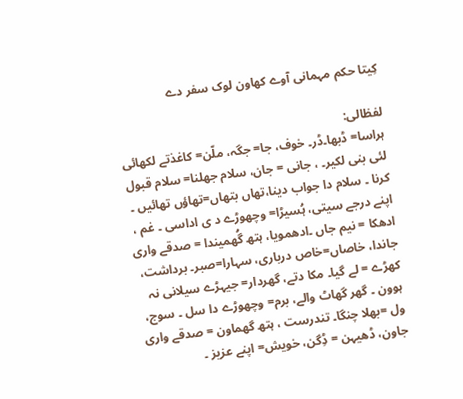کِیتا حکم مہمانی آوے کھاون لوک سفر دے

لفظالی:
ہراسا= ڈبھا۔ڈر۔ خوف، جا= جگہ، ملّن= کاغذتے لکھائی لئی بنی لکیر۔ ، جانی = جان، سلام جھلنا= سلام قبول کرنا ۔ سلام دا جواب دینا،تھاں بتھاں=تھاؤں تھائیں ۔ اپنے درجے سیتی، ہُسیڑا= وچھوڑے د ی اداسی ۔ غم ، ادھکا = نیم جاں ۔ادھمویا، ہتھ گُھمیندا = صدقے واری جاندا، خاصاں=خاص درباری، سہارا=صبر۔ برداشت، کھڑے = لے گیا۔ مکا دتے، گھردار= جیہڑے سیلانی نہ ہوون ۔ گھر گھاٹ والے، برم= وچھوڑے دا سل ۔ سوج، ول =بھلا چنگا۔ تندرست ، ہتھ گھماون = صدقے واری جاون، ڈھیہن = ڈِگن، خویش= اپنے عزیز ۔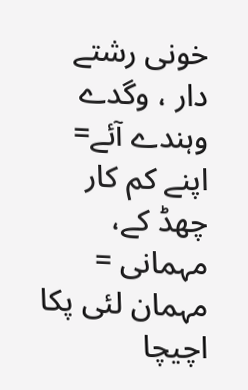خونی رشتے دار ، وگدے وہندے آئے= اپنے کم کار چھڈ کے، مہمانی = مہمان لئی پکا اچیچا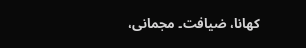کھانا، ضیافت۔ مجمانی،